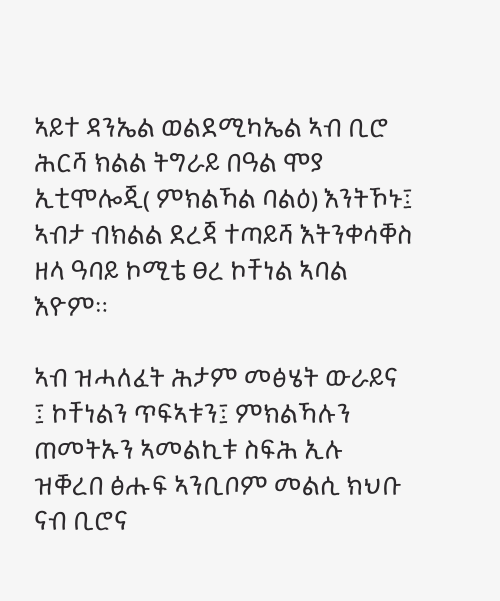ኣይተ ዳንኤል ወልደሚካኤል ኣብ ቢሮ ሕርሻ ክልል ትግራይ በዓል ሞያ ኢቲሞሎጂ( ምክልኻል ባልዕ) እንትኾኑ፤ ኣብታ ብክልል ደረጃ ተጣይሻ እትንቀሳቐስ ዘላ ዓባይ ኮሚቴ ፀረ ኮቸነል ኣባል እዮም።

ኣብ ዝሓለፈት ሕታም መፅሄት ውራይና ፤ ኮቸነልን ጥፍኣቱን፤ ምክልኻሉን ጠመትኡን ኣመልኪቱ ስፍሕ ኢሉ ዝቐረበ ፅሑፍ ኣንቢቦም መልሲ ክህቡ ናብ ቢሮና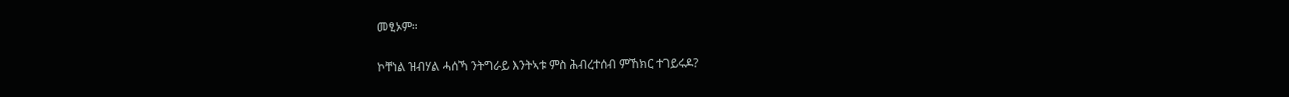መፂኦም።

ኮቸነል ዝብሃል ሓሰኻ ንትግራይ እንትኣቱ ምስ ሕብረተሰብ ምኸክር ተገይሩዶ?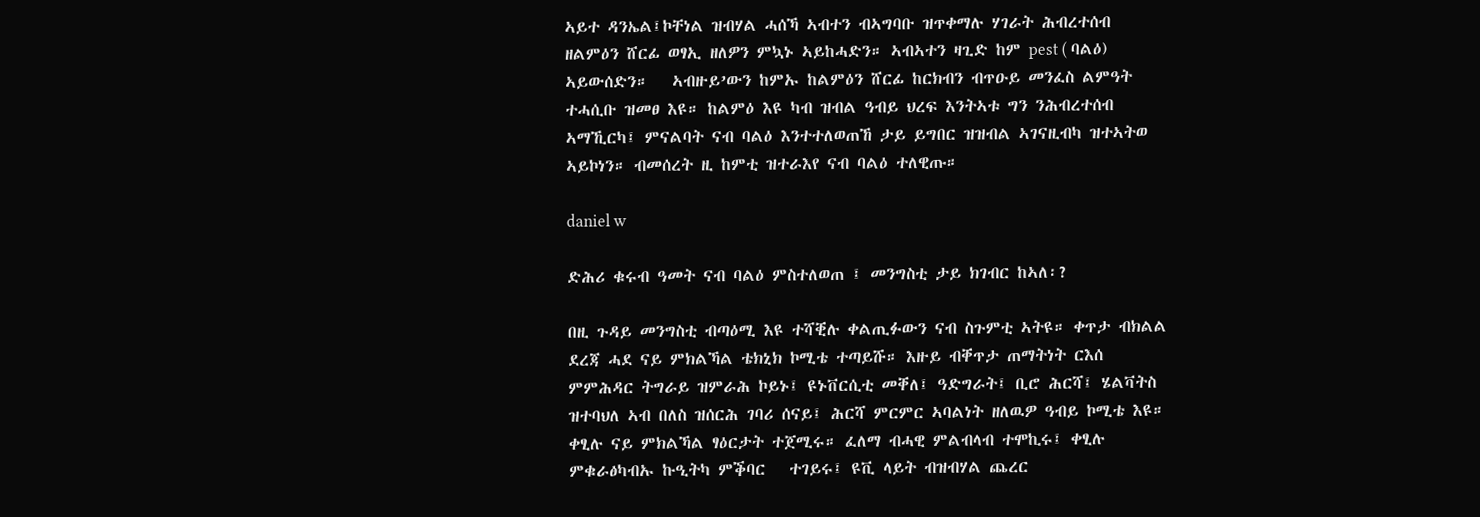ኣይተ ዳንኤል፤ኮቸነል ዝብሃል ሓሰኻ ኣብተን ብኣግባቡ ዝጥቀማሉ ሃገራት ሕብረተሰብ ዘልምዕን ሸርፊ ወፃኢ ዘለዎን ምኳኑ ኣይከሓድን። ኣብኣተን ዛጊድ ከም pest ( ባልዕ) ኣይውሰድን።   ኣብዙይ’ውን ከምኡ ከልምዕን ሸርፊ ከርክብን ብጥዑይ መንፈስ ልምዓት ተሓሲቡ ዝመፀ እዩ። ከልምዕ እዩ ካብ ዝብል ዓብይ ህረፍ እንትኣቱ ግን ንሕብረተሰብ ኣማኺርካ፤ ምናልባት ናብ ባልዕ እንተተለወጠኸ ታይ ይግበር ዝዝብል ኣገናዚብካ ዝተኣትወ ኣይኮነን። ብመሰረት ዚ ከምቲ ዝተራእየ ናብ ባልዕ ተለዊጡ።

daniel w

ድሕሪ ቁሩብ ዓመት ናብ ባልዕ ምስተለወጠ ፤ መንግስቲ ታይ ክገብር ከኣለ፡?

በዚ ጉዳይ መንግስቲ ብጣዕሚ እዩ ተሻቒሉ ቀልጢፉውን ናብ ስጉምቲ ኣትዩ። ቀጥታ ብክልል ደረጃ ሓደ ናይ ምክልኻል ቴክኒክ ኮሚቴ ተጣይሹ። እዙይ ብቐጥታ ጠማትነት ርእሰ ምምሕዳር ትግራይ ዝምራሕ ኮይኑ፤ ዩኑቨርሲቲ መቐለ፤ ዓድግራት፤ ቢሮ ሕርሻ፤ ሄልቫትስ ዝተባህለ ኣብ በለስ ዝሰርሕ ገባሪ ሰናይ፤ ሕርሻ ምርምር ኣባልነት ዘለዉዎ ዓብይ ኮሚቴ እዩ። ቀፂሉ ናይ ምክልኻል ፃዕርታት ተጀሚሩ። ፈለማ ብሓዊ ምልብላብ ተሞኪሩ፤ ቀፂሉ ምቁራፅካብኡ ኩዒትካ ምቕባር   ተገይሩ፤ ዩቪ ላይት ብዝብሃል ጨረር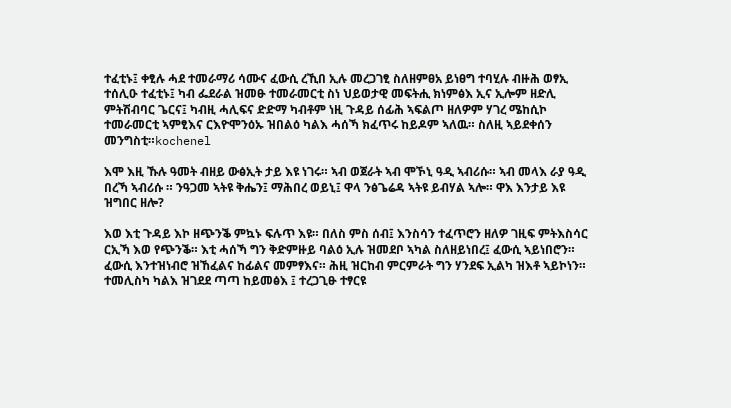ተፈቲኑ፤ ቀፂሉ ሓደ ተመራማሪ ሳሙና ፈውሲ ረኺበ ኢሉ መረጋገፂ ስለዘምፀአ ይነፀግ ተባሂሉ ብዙሕ ወፃኢ ተሰሊዑ ተፈቲኑ፤ ካብ ፌደራል ዝመፁ ተመራመርቲ ስነ ህይወታዊ መፍትሒ ክነምፅእ ኢና ኢሎም ዘድሊ ምትሽብባር ጌርና፤ ካብዚ ሓሊፍና ድድማ ካብቶም ነዚ ጉዳይ ሰፊሕ ኣፍልጦ ዘለዎም ሃገረ ሜከሲኮ ተመራመርቲ ኣምፂእና ርእዮሞንዕኡ ዝበልዕ ካልእ ሓሰኻ ክፈጥሩ ከይዶም ኣለዉ። ስለዚ ኣይደቀሰን መንግስቲ።kochenel

እሞ እዚ ኹሉ ዓመት ብዘይ ውፅኢት ታይ እዩ ነገሩ። ኣብ ወጀራት ኣብ ሞኾኒ ዓዲ ኣብሪሱ። ኣብ መላእ ራያ ዓዲ በረኻ ኣብሪሱ ። ንዓጋመ ኣትዩ ቅሔን፤ ማሕበረ ወይኒ፤ ዋላ ንፅጌሬዳ ኣትዩ ይብሃል ኣሎ። ዋእ እንታይ እዩ ዝግበር ዘሎ?

እወ እቲ ጉዳይ እኮ ዘጭንቕ ምኳኑ ፍሉጥ እዩ። በለስ ምስ ሰብ፤ እንስሳን ተፈጥሮን ዘለዎ ገዚፍ ምትእስሳር ርኢኻ እወ የጭንቕ። እቲ ሓሰኻ ግን ቅድምዙይ ባልዕ ኢሉ ዝመደቦ ኣካል ስለዘይነበረ፤ ፈውሲ ኣይነበሮን። ፈውሲ እንተዝነብሮ ዝኸፈልና ከፊልና መምፃእና። ሕዚ ዝርከብ ምርምራት ግን ሃንደፍ ኢልካ ዝእቶ ኣይኮነን። ተመሊስካ ካልእ ዝገደደ ጣጣ ከይመፅእ ፤ ተረጋጊፁ ተፃርዩ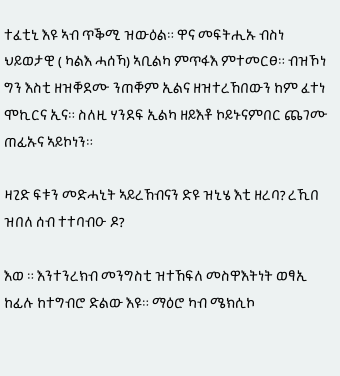ተፈቲኒ እዩ ኣብ ጥቕሚ ዝውዕል። ዋና መፍትሒኡ ብስነ ህይወታዊ ( ካልእ ሓሰኻ) ኣቢልካ ምጥፋእ ምተመርፀ። ብዝኾነ ግን እስቲ ዘዝቐደሙ ንጠቐም ኢልና ዘዝተረኸበውን ከም ፈተነ ሞኪርና ኢና። ስለዚ ሃንደፍ ኢልካ ዘይእቶ ኮይኑናምበር ጨገሙ ጠፊኡና ኣይኮነን።

ዛጊድ ፍቱን መድሓኒት ኣይረኸብናን ድዩ ዝኒሄ እቲ ዘረባ? ረኺበ ዝበለ ሰብ ተተባብዑ ዶ?

እወ ። እንተንረክብ መንግስቲ ዝተኸፍለ መስዋእትነት ወፃኢ ከፊሉ ከተግብሮ ድልው እዩ። ማዕሮ ካብ ሜክሲኮ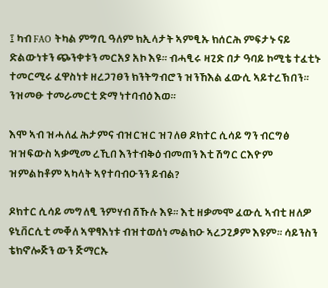፤ ካብ FAO ትካል ምግቢ ዓለም ክኢላታት ኣምፂኡ ክሰርሕ ምፍታኑ ናይ ድልውነቱን ጭንቀቱን መርአያ አኮ እዩ። ብሓፂሩ ዛጊድ በታ ዓባይ ኮሚቴ ተፈቲኑ ተመርሚሩ ፈዋስነቱ ዘረጋገፀን ክንትግብሮን ዝንኸእል ፈውሲ ኣይተረኽበን። ንዝመፁ ተመራመርቲ ድማ ነተባብዕ እወ።

እሞ ኣብ ዝሓለፈ ሕታምና ብዝርዝር ዝገለፀ ዶክተር ሲሳይ ግን ብርግፅ ዝዝፍውስ ኣቃሚመ ረኺበ እንተብቅዕ ብመጠን እቲ ሽግር ርእዮም ዝምልከቶም ኣካላት ኣየተባብዑንን ይብል?

ዶክተር ሲሳይ መግለፂ ንምሃብ ሸኹሉ እዩ። እቲ ዘቃመሞ ፈውሲ ኣብቲ ዘለዎ ዩኒቨርሲቲ መቐለ ኣዋፃእነቱ ብዝተወሰነ መልክዑ ኣረጋጊፆም እዩም። ሳይንስን ቴክኖሎጅን ውን ጅማርኡ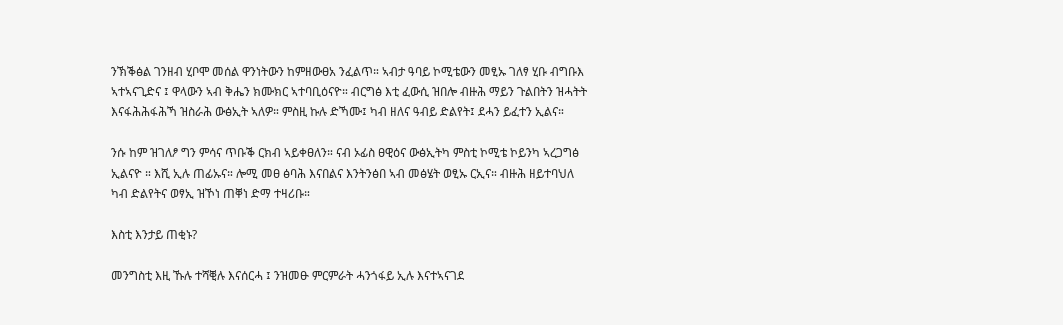ንኽቕፅል ገንዘብ ሂቦሞ መሰል ዋንነትውን ከምዘውፀአ ንፈልጥ። ኣብታ ዓባይ ኮሚቴውን መፂኡ ገለፃ ሂቡ ብግቡእ ኣተኣናጊድና ፤ ዋላውን ኣብ ቅሔን ክሙክር ኣተባቢዕናዮ። ብርግፅ እቲ ፈውሲ ዝበሎ ብዙሕ ማይን ጉልበትን ዝሓትት እናፋሕሕፋሕኻ ዝስራሕ ውፅኢት ኣለዎ። ምስዚ ኩሉ ድኻሙ፤ ካብ ዘለና ዓብይ ድልየት፤ ደሓን ይፈተን ኢልና።

ንሱ ከም ዝገለፆ ግን ምሳና ጥቡቕ ርክብ ኣይቀፀለን። ናብ ኦፊስ ፀዊዕና ውፅኢትካ ምስቲ ኮሚቴ ኮይንካ ኣረጋግፅ ኢልናዮ ። እሺ ኢሉ ጠፊኡና። ሎሚ መፀ ፅባሕ እናበልና እንትንፅበ ኣብ መፅሄት ወፂኡ ርኢና። ብዙሕ ዘይተባህለ ካብ ድልየትና ወፃኢ ዝኾነ ጠቐነ ድማ ተዛሪቡ።

እስቲ እንታይ ጠቂኑ?

መንግስቲ እዚ ኹሉ ተሻቒሉ እናሰርሓ ፤ ንዝመፁ ምርምራት ሓንጎፋይ ኢሉ እናተኣናገደ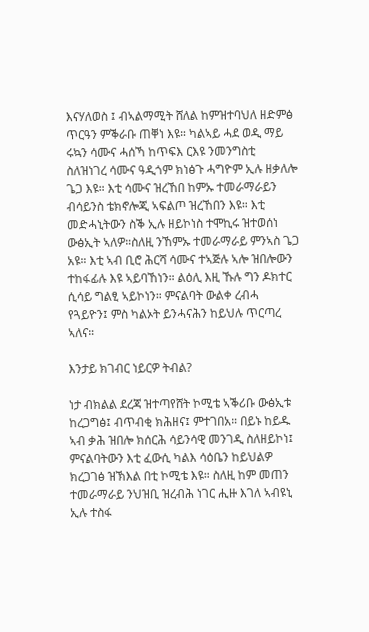እናሃለወስ ፤ ብኣልማሚት ሸለል ከምዝተባህለ ዘድምፅ ጥርዓን ምቕራቡ ጠቐነ እዩ። ካልኣይ ሓደ ወዲ ማይ ሩኳን ሳሙና ሓሰኻ ከጥፍእ ርእዩ ንመንግስቲ   ስለዝነገረ ሳሙና ዓዲጎም ክነፅጉ ሓግዮም ኢሉ ዘቃለሎ ጌጋ እዩ። እቲ ሳሙና ዝረኸበ ከምኡ ተመራማራይን ብሳይንስ ቴክኖሎጂ ኣፍልጦ ዝረኸበን እዩ። እቲ መድሓኒትውን ስቕ ኢሉ ዘይኮነስ ተሞኪሩ ዝተወሰነ ውፅኢት ኣለዎ።ስለዚ ንኸምኡ ተመራማራይ ምንኣስ ጌጋ አዩ። እቲ ኣብ ቢሮ ሕርሻ ሳሙና ተኣጅሉ ኣሎ ዝበሎውን ተከፋፊሉ እዩ ኣይባኸነን። ልዕሊ እዚ ኹሉ ግን ዶክተር ሲሳይ ግልፂ ኣይኮነን። ምናልባት ውልቀ ረብሓ የጓይዮን፤ ምስ ካልኦት ይንሓናሕን ከይህሉ ጥርጣረ ኣለና።

እንታይ ክገብር ነይርዎ ትብል?

ነታ ብክልል ደረጃ ዝተጣየሸት ኮሚቴ ኣቕሪቡ ውፅኢቱ ከረጋግፅ፤ ብጥብቂ ክሕዘና፤ ምተገበአ። በይኑ ከይዱ ኣብ ቃሕ ዝበሎ ክሰርሕ ሳይንሳዊ መንገዲ ስለዘይኮነ፤ ምናልባትውን እቲ ፈውሲ ካልእ ሳዕቤን ከይህልዎ ክረጋገፅ ዝኽእል በቲ ኮሚቴ እዩ። ስለዚ ከም መጠን ተመራማራይ ንህዝቢ ዝረብሕ ነገር ሒዙ እገለ ኣብዩኒ ኢሉ ተስፋ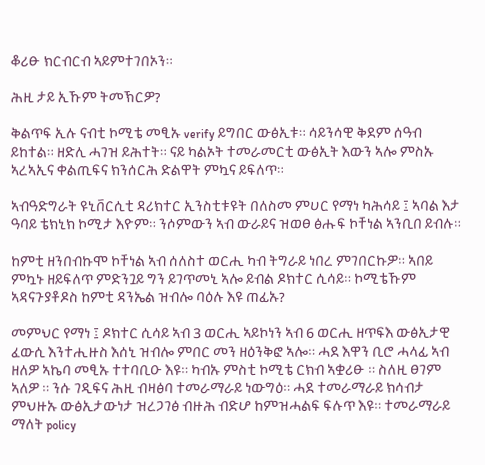ቆሪፁ ክርብርብ ኣይምተገበኦን።

ሕዚ ታይ ኢኹም ትመኽርዎ?

ቅልጥፍ ኢሉ ናብቲ ኮሚቴ መፂኡ verify ይግበር ውፅኢቱ። ሳይንሳዊ ቅደም ሰዓብ ይከተል። ዘድሊ ሓገዝ ይሕተት። ናይ ካልኦት ተመራመርቲ ውፅኢት እውን ኣሎ ምስኡ ኣረኣኢና ቀልጢፍና ክንሰርሕ ድልዋት ምኳና ይፍለጥ።

ኣብዓድግራት ዩኒቨርሲቲ ዳሪክተር ኢንስቲቱዩት በለስመ ምሀር የማነ ካሕሳይ ፤ ኣባል እታ ዓባይ ቴክኒክ ኮሚታ እዮም። ንሶምውን ኣብ ውራይና ዝወፀ ፅሑፍ ኮቸነል ኣንቢበ ይብሉ።

ከምቲ ዘንበብኩሞ ኮቸነል ኣብ ሰለስተ ወርሒ ካብ ትግራይ ነበረ ምገበርኩዎ። ኣበይ ምኳኑ ዘይፍለጥ ምድንጓይ ግን ይገጥመኒ ኣሎ ይብል ዶክተር ሲሳይ። ኮሚቴኹም ኣዳናጉያቶዶስ ከምቲ ዳንኤል ዝብሎ ባዕሉ እዩ ጠፊኡ?

መምህር የማነ ፤ ዶክተር ሲሳይ ኣብ 3 ወርሒ ኣይኮነን ኣብ 6 ወርሒ ዘጥፍእ ውፅኢታዊ ፈውሲ እንተሒዙስ እሰኒ ዝብሎ ምበር መን ዘዕንቅፎ ኣሎ። ሓደ እዋን ቢሮ ሓላፊ ኣብ ዘለዎ ኣኬባ መፂኡ ተተባቢዑ እዩ። ካብኡ ምስቲ ኮሚቴ ርክብ ኣቋሪፁ ። ስለዚ ፀገም ኣለዎ ። ንሱ ገዲፍና ሕዚ ብዛፅባ ተመራማራይ ነውግዕ። ሓደ ተመራማራይ ክሳብታ ምህዙኡ ውፅኢታውነታ ዝረጋገፅ ብዙሕ ብድሆ ከምዝሓልፍ ፍሉጥ እዩ። ተመራማራይ ማለት policy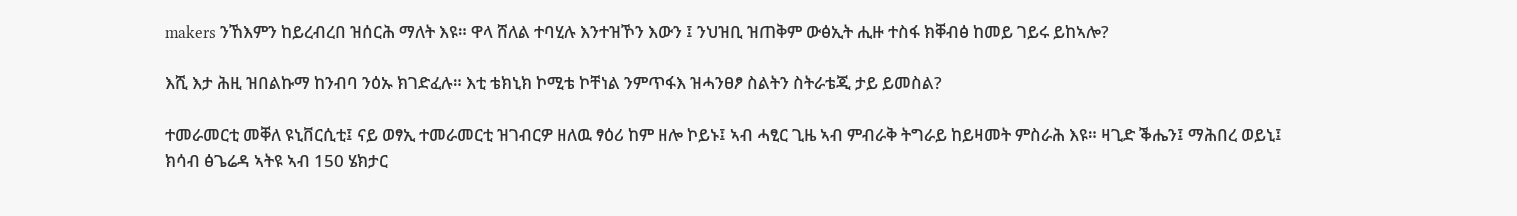makers ንኸእምን ከይረብረበ ዝሰርሕ ማለት እዩ። ዋላ ሸለል ተባሂሉ እንተዝኾን እውን ፤ ንህዝቢ ዝጠቅም ውፅኢት ሒዙ ተስፋ ክቐብፅ ከመይ ገይሩ ይከኣሎ?

እሺ እታ ሕዚ ዝበልኩማ ከንብባ ንዕኡ ክገድፈሉ። እቲ ቴክኒክ ኮሚቴ ኮቸነል ንምጥፋእ ዝሓንፀፆ ስልትን ስትራቴጂ ታይ ይመስል?

ተመራመርቲ መቐለ ዩኒቨርሲቲ፤ ናይ ወፃኢ ተመራመርቲ ዝገብርዎ ዘለዉ ፃዕሪ ከም ዘሎ ኮይኑ፤ ኣብ ሓፂር ጊዜ ኣብ ምብራቅ ትግራይ ከይዛመት ምስራሕ እዩ። ዛጊድ ቕሔን፤ ማሕበረ ወይኒ፤ ክሳብ ፅጌሬዳ ኣትዩ ኣብ 150 ሄክታር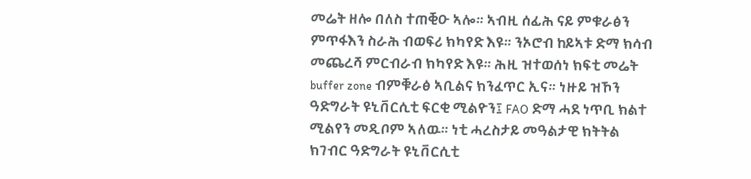መሬት ዘሎ በለስ ተጠቒዑ ኣሎ። ኣብዚ ሰፊሕ ናይ ምቁራፅን ምጥፋእን ስራሕ ብወፍሪ ክካየድ እዩ። ንኦሮብ ከይኣቱ ድማ ክሳብ መጨረሻ ምርብራብ ክካየድ እዩ። ሕዚ ዝተወሰነ ክፍቲ መሬት buffer zone ብምቑራፅ ኣቢልና ክንፈጥር ኢና። ነዙይ ዝኾን ዓድግራት ዩኒቨርሲቲ ፍርቂ ሚልዮን፤ FAO ድማ ሓደ ነጥቢ ክልተ ሚልየን መዲቦም ኣለዉ። ነቲ ሓረስታይ መዓልታዊ ክትትል ክገብር ዓድግራት ዩኒቨርሲቲ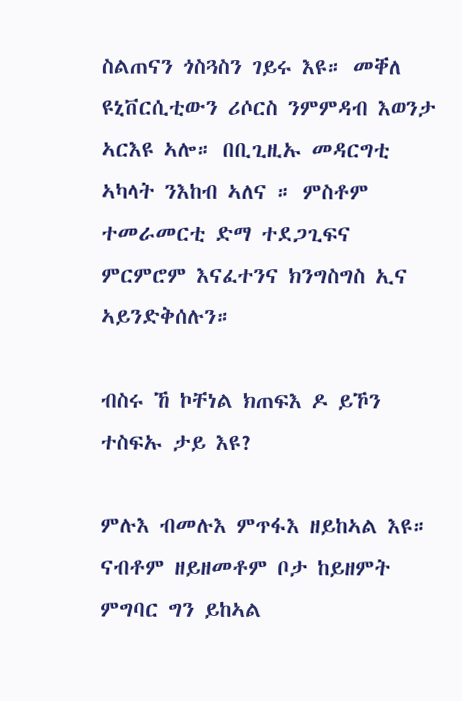ስልጠናን ጎስጓስን ገይሩ እዩ። መቐለ ዩኒቨርሲቲውን ሪሶርስ ንምምዳብ እወንታ ኣርእዩ ኣሎ። በቢጊዚኡ መዳርግቲ ኣካላት ንእከብ ኣለና ። ምስቶም ተመራመርቲ ድማ ተደጋጊፍና ምርምሮም እናፈተንና ክንግስግስ ኢና ኣይንድቅሰሉን።

ብስሩ ኸ ኮቸነል ክጠፍእ ዶ ይኾን ተስፍኡ ታይ እዩ?

ምሉእ ብመሉእ ምጥፋእ ዘይከኣል እዩ። ናብቶም ዘይዘመቶም ቦታ ከይዘምት ምግባር ግን ይከኣል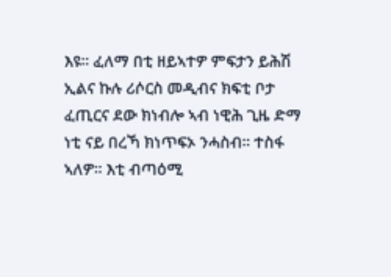እዩ። ፈለማ በቲ ዘይኣተዎ ምፍታን ይሕሽ ኢልና ኩሉ ሪሶርስ መዲብና ክፍቲ ቦታ ፈጢርና ደው ክነብሎ ኣብ ነዊሕ ጊዜ ድማ ነቲ ናይ በረኻ ክነጥፍኦ ንሓስብ። ተስፋ ኣለዎ። እቲ ብጣዕሚ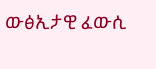ውፅኢታዊ ፈውሲ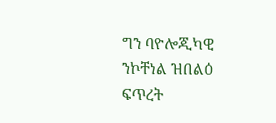ግን ባዮሎጂካዊ ንኮቸነል ዝበልዕ ፍጥረት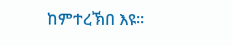ከምተረኽበ እዩ።